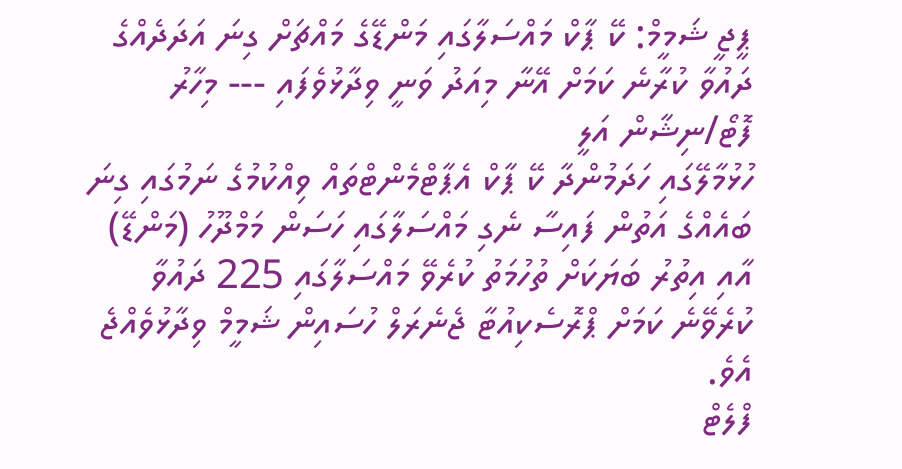ޕީޖީ ޝަމީމް: ކޭ ޕާކް މައްސަލާގައި މަންޑޭގެ މައްޗަށް ގިނަ އަދަދެއްގެ ދައުވާ ކުރާނެ ކަމަށް އޭނާ މިއަދު ވަނީ ވިދާޅުވެފައި --- މިހާރު ފޮޓޯ/ނިޝާން އަލީ
ހުޅުމާލޭގައި ހަދަމުންދާ ކޭ ޕާކް އެޕާޓްމެންޓްތައް ވިއްކުމުގެ ނަމުގައި ގިނަ ބައެއްގެ އަތުން ފައިސާ ނެގި މައްސަލާގައި ހަސަން މަމްދޫހު (މަންޑޭ) އާއި އިތުރު ބަޔަކަށް ތުހުމަތު ކުރެވޭ މައްސަލާގައި 225 ދައުވާ ކުރެވޭނެ ކަމަށް ޕްރޮސެކިއުޓާ ޖެނެރަލް ހުސައިން ޝަމީމް ވިދާޅުވެއްޖެ އެވެ.
ފްލެޓް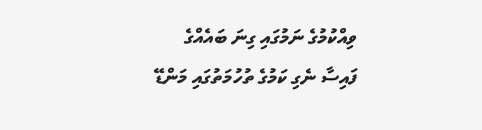ވިއްކުމުގެ ނަމުގައި ގިނަ ބައެއްގެ ފައިސާ ނެގި ކަމުގެ ތުހުމަތުގައި މަންޑޭ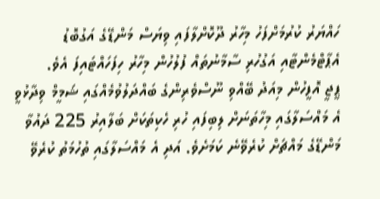ހައްޔަރު ކުރުމަށްފަހު މިހާރު ދޫކޮށްލާފައި ވިޔަސް މަންޑޭގެ އަގުބޮޑު އެޕާޓްމެންޓާއި އަގުހުރި ސާމާނުތައް ފުލުހުން މިހާރު ހިފަހައްޓައިފަ އެވެ.
ޕީޖީ އޮފީހުން މިއަދު ބޭއްވި ނޫސްވެރިންގެ ބައްދަލުވުމެއްގައި ޝަމީމް ވިދާޅުވީ އެ މައްސަލާގައި މިހާތަނަށް ލިބިފައި ހުރި ހެކިތަކަށް ބަލާއިރު 225 ދައުވާ މަންޑޭގެ މައްޗަށް ކުރެވޭނެ ކަމަށެވެ. އަދި އެ މައްސަލާގައި ތުހުމަތު ކުރެވޭ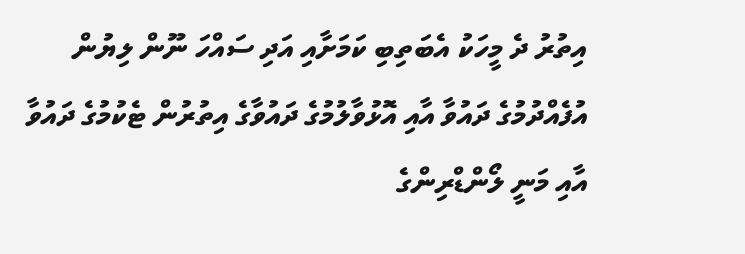އިތުރު ދެ މީހަކު އެބަތިބި ކަމަށާއި އަދި ސައްހަ ނޫން ލިޔުން އުފެއްދުމުގެ ދައުވާ އާއި އޮޅުވާލުމުގެ ދައުވާގެ އިތުރުން ޓެކުމުގެ ދައުވާ އާއި މަނީ ލޯންޑްރިންގެ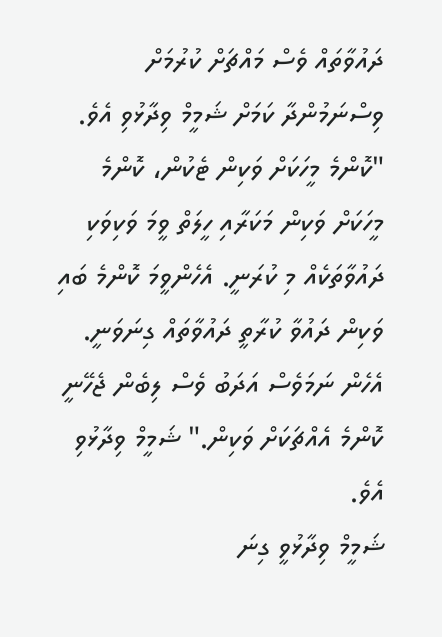ދައުވާތައް ވެސް މައްޗަށް ކުރުމަށް ވިސްނަމުންދާ ކަމަށް ޝަމީމް ވިދާޅުވި އެވެ.
"ކޮންމެ މީހަކަށް ވަކިން ޓެކުން، ކޮންމެ މީހަކަށް ވަކިން މަކަރާއި ހީލަތް ވީމަ ވަކިވަކި ދައުވާތަކެއް މި ކުރަނީ. އެހެންވީމަ ކޮންމެ ބައި ވަކިން ދައުވާ ކުރާތީ ދައުވާތައް ގިނަވަނީ. އެހެން ނަމަވެސް އަދަބު ވެސް ލިބެން ޖެހޭނީ ކޮންމެ އެއްޗަކަށް ވަކިން." ޝަމީމް ވިދާޅުވި އެވެ.
ޝަމީމް ވިދާޅުވީ ގިނަ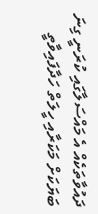ދައުވާތަކެއް އެ މައްސަލާގައި ކުރަނީ ގިނަ ބަޔަކަށް މަކަރާއި ހީލަތް ހަދާފައިވާތީ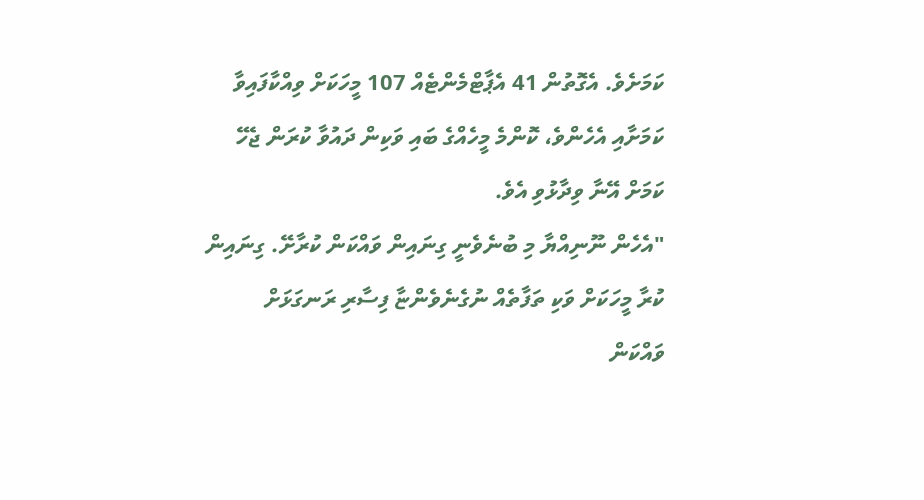ކަމަށެވެ. އެގޮތުން 41 އެޕާޓްމެންޓެއް 107 މީހަކަށް ވިއްކާފައިވާ ކަމަށާއި އެހެންވެ، ކޮންމެ މީހެއްގެ ބައި ވަކިން ދައުވާ ކުރަން ޖެހޭ ކަމަށް އޭނާ ވިދާޅުވި އެވެ.
"އެހެން ނޫނިއްޔާ މި ބުނެވެނީ ގިނައިން ވައްކަން ކުރާށޭ. ގިނައިން ކުރާ މީހަކަށް ވަކި ތަފާތެއް ނުގެނެވެންޏާ ފިސާރި ރަނގަޅަށް ވައްކަން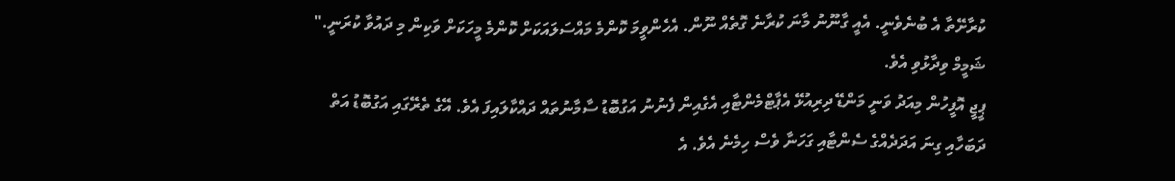ކުރާށޭތާ އެ ބުނެވެނީ. އެއީ ގާނޫނު މާނަ ކުރާނެ ގޮތެއް ނޫން. އެހެންވީމަ ކޮންމެ މައްސަލައަކަށް ކޮންމެ މީހަކަށް ވަކިން މި ދައުވާ ކުރަނީ." ޝަމީމް ވިދާޅުވި އެވެ.
ޕީޖީ އޮފީހުން މިއަދު ވަނީ މަންޑޭ ދިރިއުޅޭ އެޕާޓްމެންޓާއި އެގެއިން ފެނުނު އަގުބޮޑު ސާމާނުތައް ދައްކާލައިފަ އެވެ. އޭގެ ތެރޭގައި އަގުބޮޑު އަތް ދަބަހާއި ގިނަ އަދަދެއްގެ ސެންޓާއި ގަހަނާ ވެސް ހިމެނެ އެވެ. އެ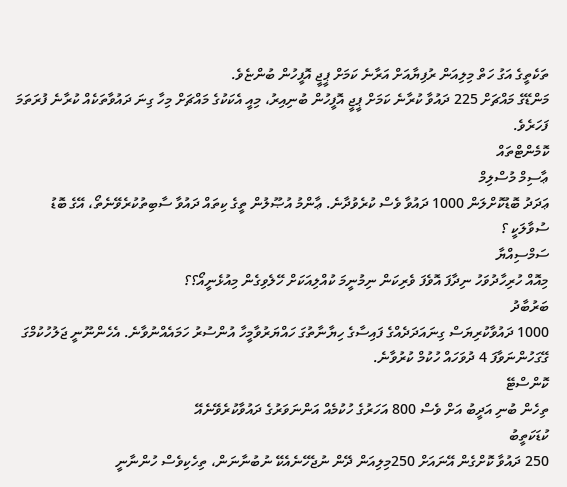ތަކެތީގެ އަގު ހަތް މިލިއަން ރުފިޔާއަށް އަރާނެ ކަމަށް ޕީޖީ އޮފީހުން ބުންޏެވެ.
މަންޑޭގެ މައްޗަށް 225 ދައުވާ ކުރާނެ ކަމަށް ޕީޖީ އޮފީހުން ބުނިއިރު، މިއީ އެކަކުގެ މައްޗަށް މިހާ ގިނަ ދައުވާތަކެއް ކުރާނެ ފުރަތަމަ ފަހަރެވެ.
ކޮމެންޓްތައް
ޢާސިމް މުސްލިމް
ޢަދަދު ބޮޑުކޮށްލަން 1000 ދައުވާ ވެސް ކުރެވުދާނެ. ޢާންމު އުޞޫލުން ތީގެ ކިތައް ދައުވާ ސާބިތުކުރެވޭނެތޯ، އޭގެ ބޮޑު ސުވާލަކީ ؟
ސަމްސިއްޔާ
މިއޮއް ހުރިހާދުވަހު ނިދާފަ އޮވެފަ ވެރިކަން ނިމުނީމަ ކުއްލިއަކަށް ހޭލެވިގެން މިއުޅެނީއޯ؟؟
ބަރުބާދު
1000 ދައުވާކުރިޔަސް ގިނައަދަދެއްގެ ފައިސާގެ ހިޔާނާތުގަ ހައްޔަރުވާމީހާ އުންސުރު ހަމައެއްނުވާނެ. އެހެންނޫނީ ޖަލުހުކުމްގަ ގޭގަހުންނަވާފަ 4 ދުވަހައް ހުކުމް ކުރުވާނެ.
ކޮންސްޓޭ
ތިހެން ބުނި އަދީބު އަށް ވެސް 800 އަހަރުގެ ހުކުމެއް އަންނަވަރުގެ ދައުވާކުރެވޭނެއޭ
ކުޑަކަތީބު
250 ދައުވާ ކޮށްގެން އޭނައަށް 250މިލިއަން ދޭން ނުޖެހޭނެއެކޭ ނުބުނާނަން، ތިހެކިވެސް ހުންނާނީ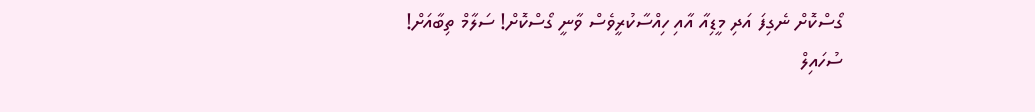ގޯސްކޮށް ނެގިފަ އަދި މީޑިއާ އާއި ހިއްސާކުރީވެސް ވާނީ ގޯސްކޮށް! ސަލާމް ތިބާއަށް!
ސުހައިލް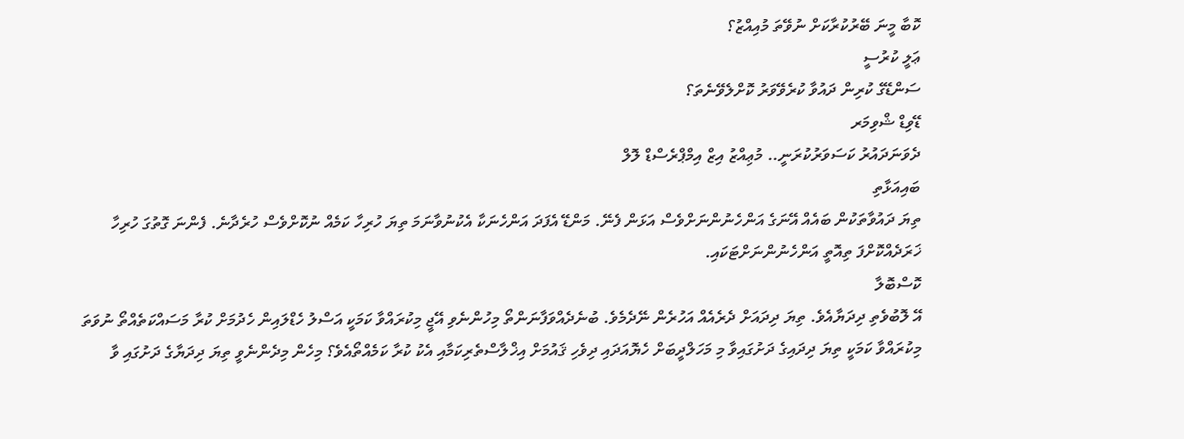ކޮބާ މީނަ ބޭރުކުރާކަށް ނުވޭތަ މުއިއްޒު؟
ޢަލީ ކުރުސީ
ސަންޑޭގެ ކުރިން ދައުވާ ކުރެވޭވަރު ކޮށްލެވޭނެތަ؟
ޑޭވިޑް ޝްވިމަރ
ދެވަނަދައުރު ކަސަވަރުކުރަނީ.. މުޢިއްޒު އިޒް އިމްޕްރެސްޑް ލޮލް
ބައިއަޅާތި
ތިޔަ ދައުވާތަކުން ބައެއް އޭނަގެ އަންހެނުންނަށްވެސް އަޅަން ފެނޭ. މަންޑޭ އެފަދަ އަންހެނަކާ އެކުނުވާނަމަ ތިޔަ ހުރިހާ ކަމެއް ނުކޮށްވެސް ހުރެދާނެ. ފެންނަ ގޮތުގަ ހުރިހާ ޚަރަދެއްކޮށްފަ ތިއޮތީ އަންހެނުންނަށްޓަކައި.
ކޮސްބޮލާ
އޭ ލޮބުވެތި ދިދަޔާއެވެ. ތިޔަ ދިދައަށް ދެރެއެއް އަހުރެން ނޭދެމެވެ. ބުނެދެއްވަފާނަންތޯ މިހުންނެވި އޭޖީ މިކުރައްވާ ކަމަކީ އަސްލު ހެޑްލައިން ހެދުމަށް ކުރާ މަސައްކަތެއްތޯ ނުވަތަ މިކުރައްވާ ކަމަކީ ތިޔަ ދިދައިގެ ދަށުގައިވާ މި މަހަލްދީބަށް ހެޔޮއަދައި ދިވެހި ޤައުމަށް އިޚްލާސްތެރިކަމާއި އެކު ކުރާ ކަމެއްތޯއެވެ؟ މިހެން މިދެންނެވީ ތިޔަ ދިދަޔާގެ ދަށުގައި ވާ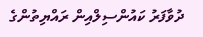ދުވާފަރު ކައުންސިލްއިން ރައްޔިތުންގެ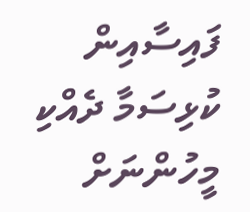ފައިސާއިން ކުޅިސަމާ ދެއްކި މީހުންނަށް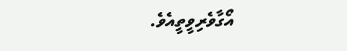އޯގާވެރިވީތީއެވެ.